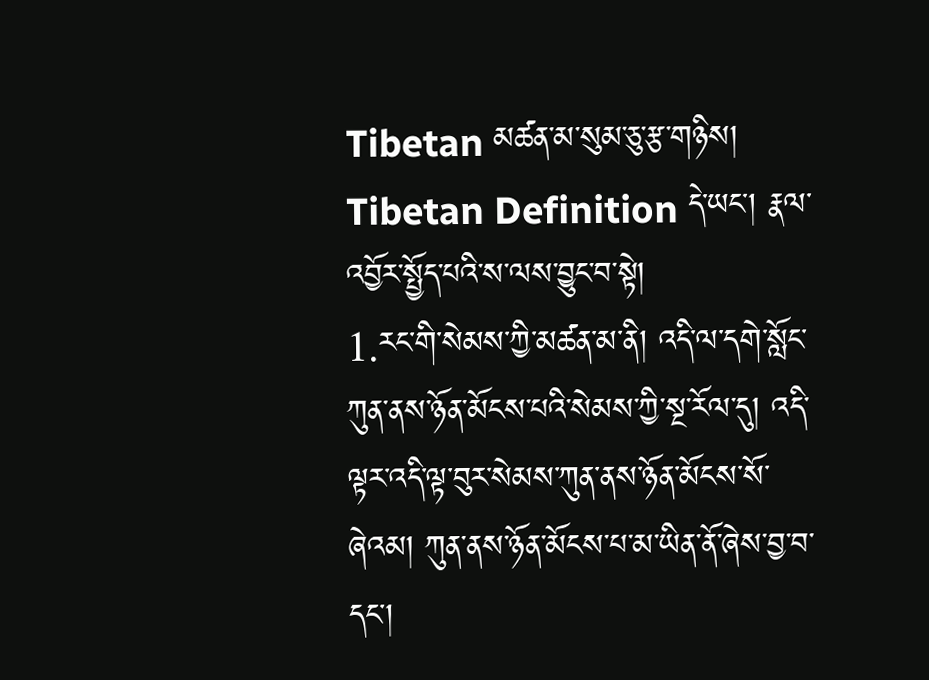Tibetan མཚན་མ་སུམ་ཅུ་རྩ་གཉིས།
Tibetan Definition དེ་ཡང་། རྣལ་འབྱོར་སྤྱོད་པའི་ས་ལས་བྱུང་བ་སྟེ།
1.རང་གི་སེམས་ཀྱི་མཚན་མ་ནི། འདི་ལ་དགེ་སློང་ཀུན་ནས་ཉོན་མོངས་པའི་སེམས་ཀྱི་སྔ་རོལ་དུ། འདི་ལྟར་འདི་ལྟ་བུར་སེམས་ཀུན་ནས་ཉོན་མོངས་སོ་ཞེའམ། ཀུན་ནས་ཉོན་མོངས་པ་མ་ཡིན་ནོ་ཞེས་བྱ་བ་དང་།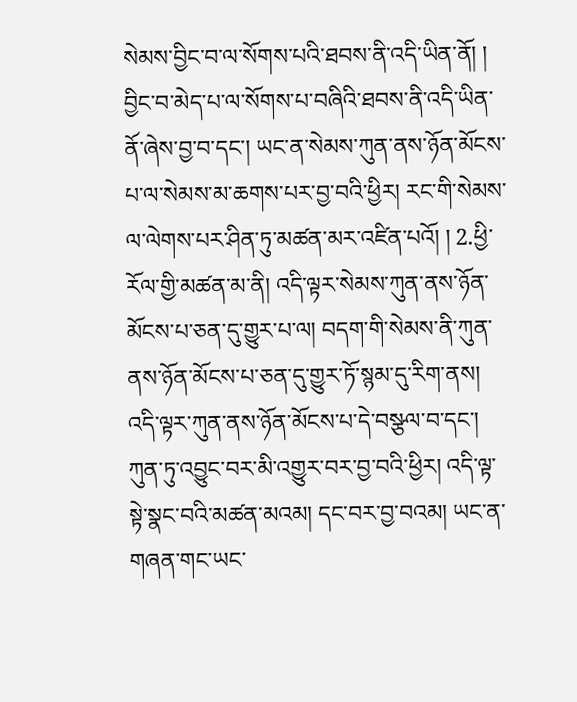སེམས་བྱིང་བ་ལ་སོགས་པའི་ཐབས་ནི་འདི་ཡིན་ནོ། ། བྱིང་བ་མེད་པ་ལ་སོགས་པ་བཞིའི་ཐབས་ནི་འདི་ཡིན་ནོ་ཞེས་བྱ་བ་དང་། ཡང་ན་སེམས་ཀུན་ནས་ཉོན་མོངས་པ་ལ་སེམས་མ་ཆགས་པར་བྱ་བའི་ཕྱིར། རང་གི་སེམས་ལ་ལེགས་པར་ཤིན་ཏུ་མཚན་མར་འཛིན་པའོ། ། 2.ཕྱི་རོལ་གྱི་མཚན་མ་ནི། འདི་ལྟར་སེམས་ཀུན་ནས་ཉོན་མོངས་པ་ཅན་དུ་གྱུར་པ་ལ། བདག་གི་སེམས་ནི་ཀུན་ནས་ཉོན་མོངས་པ་ཅན་དུ་གྱུར་ཏོ་སྙམ་དུ་རིག་ནས། འདི་ལྟར་ཀུན་ནས་ཉོན་མོངས་པ་དེ་བསྩལ་བ་དང་། ཀུན་ཏུ་འབྱུང་བར་མི་འགྱུར་བར་བྱ་བའི་ཕྱིར། འདི་ལྟ་སྟེ་སྣང་བའི་མཚན་མའམ། དང་བར་བྱ་བའམ། ཡང་ན་གཞན་གང་ཡང་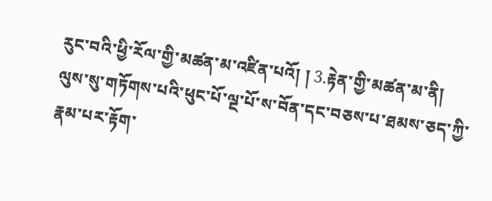རུང་བའི་ཕྱི་རོལ་གྱི་མཚན་མ་འཛིན་པའོ། ། 3.རྟེན་གྱི་མཚན་མ་ནི། ལུས་སུ་གཏོགས་པའི་ཕུང་པོ་ལྔ་པོ་ས་བོན་དང་བཅས་པ་ཐམས་ཅད་ཀྱི་རྣམ་པར་རྟོག་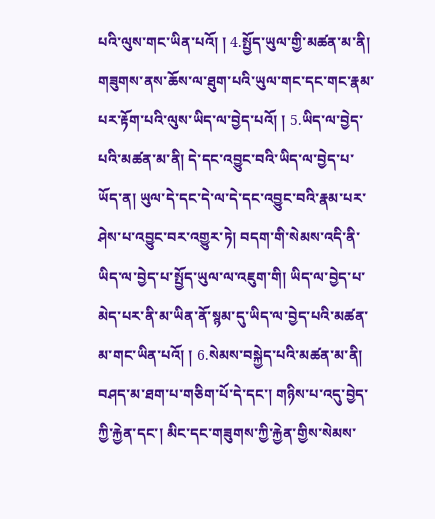པའི་ལུས་གང་ཡིན་པའོ། ། 4.སྤྱོད་ཡུལ་གྱི་མཚན་མ་ནི། གཟུགས་ནས་ཆོས་ལ་ཐུག་པའི་ཡུལ་གང་དང་གང་རྣམ་པར་རྟོག་པའི་ལུས་ཡིད་ལ་བྱེད་པའོ། ། 5.ཡིད་ལ་བྱེད་པའི་མཚན་མ་ནི། དེ་དང་འབྱུང་བའི་ཡིད་ལ་བྱེད་པ་ཡོད་ན། ཡུལ་དེ་དང་དེ་ལ་དེ་དང་འབྱུང་བའི་རྣམ་པར་ཤེས་པ་འབྱུང་བར་འགྱུར་ཏེ། བདག་གི་སེམས་འདི་ནི་ཡིད་ལ་བྱེད་པ་སྤྱོད་ཡུལ་ལ་འཇུག་གི། ཡིད་ལ་བྱེད་པ་མེད་པར་ནི་མ་ཡིན་ནོ་སྙམ་དུ་ཡིད་ལ་བྱེད་པའི་མཚན་མ་གང་ཡིན་པའོ། ། 6.སེམས་བསྐྱེད་པའི་མཚན་མ་ནི། བཤད་མ་ཐག་པ་གཅིག་པོ་དེ་དང་། གཉིས་པ་འདུ་བྱེད་ཀྱི་རྐྱེན་དང་། མིང་དང་གཟུགས་ཀྱི་རྐྱེན་གྱིས་སེམས་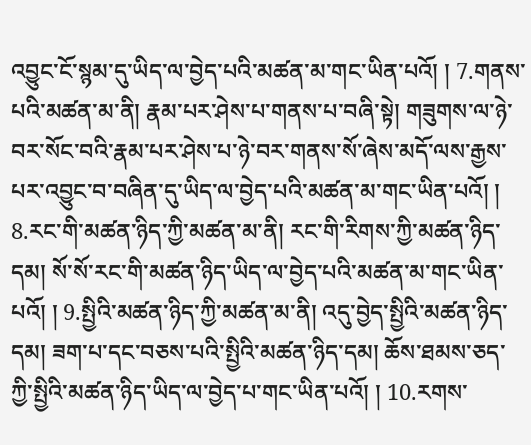འབྱུང་ངོ་སྙམ་དུ་ཡིད་ལ་བྱེད་པའི་མཚན་མ་གང་ཡིན་པའོ། ། 7.གནས་པའི་མཚན་མ་ནི། རྣམ་པར་ཤེས་པ་གནས་པ་བཞི་སྟེ། གཟུགས་ལ་ཉེ་བར་སོང་བའི་རྣམ་པར་ཤེས་པ་ཉེ་བར་གནས་སོ་ཞེས་མདོ་ལས་རྒྱས་པར་འབྱུང་བ་བཞིན་དུ་ཡིད་ལ་བྱེད་པའི་མཚན་མ་གང་ཡིན་པའོ། ། 8.རང་གི་མཚན་ཉིད་ཀྱི་མཚན་མ་ནི། རང་གི་རིགས་ཀྱི་མཚན་ཉིད་དམ། སོ་སོ་རང་གི་མཚན་ཉིད་ཡིད་ལ་བྱེད་པའི་མཚན་མ་གང་ཡིན་པའོ། ། 9.སྤྱིའི་མཚན་ཉིད་ཀྱི་མཚན་མ་ནི། འདུ་བྱེད་སྤྱིའི་མཚན་ཉིད་དམ། ཟག་པ་དང་བཅས་པའི་སྤྱིའི་མཚན་ཉིད་དམ། ཆོས་ཐམས་ཅད་ཀྱི་སྤྱིའི་མཚན་ཉིད་ཡིད་ལ་བྱེད་པ་གང་ཡིན་པའོ། ། 10.རགས་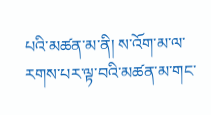པའི་མཚན་མ་ནི། ས་འོག་མ་ལ་རགས་པར་ལྟ་བའི་མཚན་མ་གང་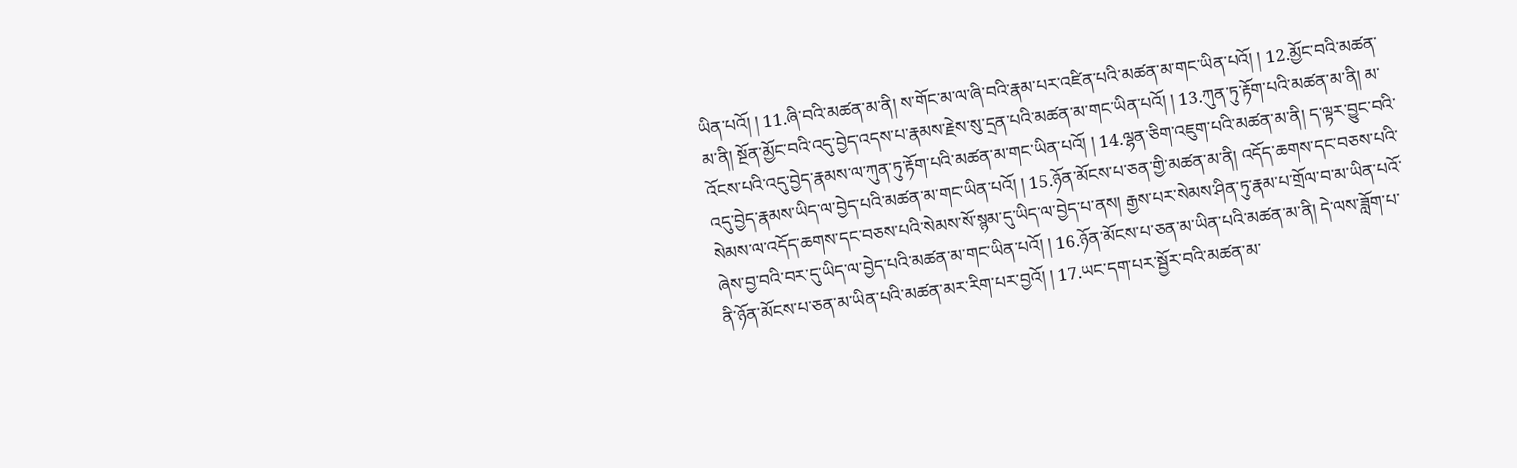ཡིན་པའོ། ། 11.ཞི་བའི་མཚན་མ་ནི། ས་གོང་མ་ལ་ཞི་བའི་རྣམ་པར་འཛིན་པའི་མཚན་མ་གང་ཡིན་པའོ། ། 12.མྱོང་བའི་མཚན་མ་ནི། སྔོན་མྱོང་བའི་འདུ་བྱེད་འདས་པ་རྣམས་རྗེས་སུ་དྲན་པའི་མཚན་མ་གང་ཡིན་པའོ། ། 13.ཀུན་ཏུ་རྟོག་པའི་མཚན་མ་ནི། མ་འོངས་པའི་འདུ་བྱེད་རྣམས་ལ་ཀུན་ཏུ་རྟོག་པའི་མཚན་མ་གང་ཡིན་པའོ། ། 14.ལྷན་ཅིག་འཇུག་པའི་མཚན་མ་ནི། ད་ལྟར་བྱུང་བའི་འདུ་བྱེད་རྣམས་ཡིད་ལ་བྱེད་པའི་མཚན་མ་གང་ཡིན་པའོ། ། 15.ཉོན་མོངས་པ་ཅན་གྱི་མཚན་མ་ནི། འདོད་ཆགས་དང་བཅས་པའི་སེམས་ལ་འདོད་ཆགས་དང་བཅས་པའི་སེམས་སོ་སྙམ་དུ་ཡིད་ལ་བྱེད་པ་ནས། རྒྱས་པར་སེམས་ཤིན་ཏུ་རྣམ་པ་གྲོལ་བ་མ་ཡིན་པའོ་ཞེས་བྱ་བའི་བར་དུ་ཡིད་ལ་བྱེད་པའི་མཚན་མ་གང་ཡིན་པའོ། ། 16.ཉོན་མོངས་པ་ཅན་མ་ཡིན་པའི་མཚན་མ་ནི། དེ་ལས་ཟློག་པ་ནི་ཉོན་མོངས་པ་ཅན་མ་ཡིན་པའི་མཚན་མར་རིག་པར་བྱའོ། ། 17.ཡང་དག་པར་སྦྱོར་བའི་མཚན་མ་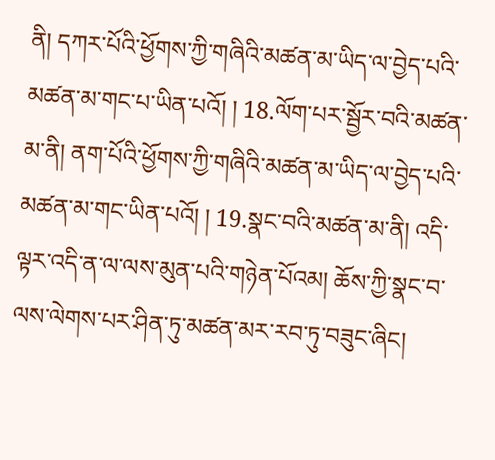ནི། དཀར་པོའི་ཕྱོགས་ཀྱི་གཞིའི་མཚན་མ་ཡིད་ལ་བྱེད་པའི་མཚན་མ་གང་པ་ཡིན་པའོ། ། 18.ལོག་པར་སྦྱོར་བའི་མཚན་མ་ནི། ནག་པོའི་ཕྱོགས་ཀྱི་གཞིའི་མཚན་མ་ཡིད་ལ་བྱེད་པའི་མཚན་མ་གང་ཡིན་པའོ། ། 19.སྣང་བའི་མཚན་མ་ནི། འདི་ལྟར་འདི་ན་ལ་ལས་མུན་པའི་གཉེན་པོའམ། ཆོས་ཀྱི་སྣང་བ་ལས་ལེགས་པར་ཤིན་ཏུ་མཚན་མར་རབ་ཏུ་བཟུང་ཞིང།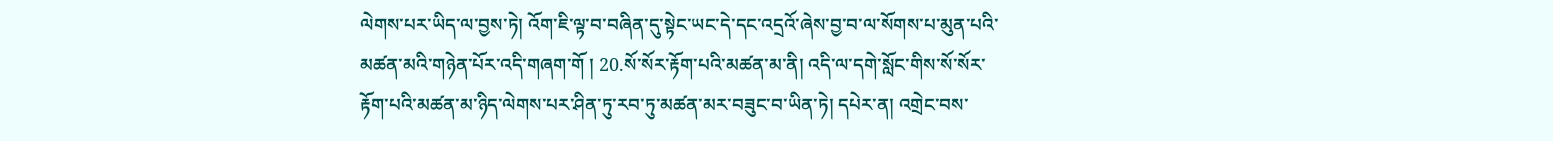ལེགས་པར་ཡིད་ལ་བྱས་ཏེ། འོག་ཇི་ལྟ་བ་བཞིན་དུ་སྟེང་ཡང་དེ་དང་འདྲའོ་ཞེས་བྱ་བ་ལ་སོགས་པ་མུན་པའི་མཚན་མའི་གཉེན་པོར་འདི་གཞག་གོ ། 20.སོ་སོར་རྟོག་པའི་མཚན་མ་ནི། འདི་ལ་དགེ་སློང་གིས་སོ་སོར་རྟོག་པའི་མཚན་མ་ཉིད་ལེགས་པར་ཤིན་ཏུ་རབ་ཏུ་མཚན་མར་བཟུང་བ་ཡིན་ཏེ། དཔེར་ན། འགྲེང་བས་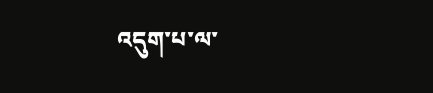འདུག་པ་ལ་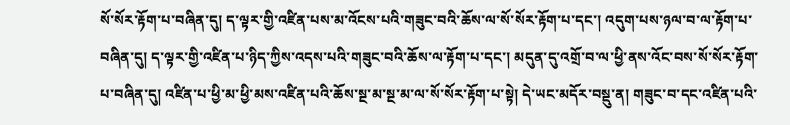སོ་སོར་རྟོག་པ་བཞིན་དུ། ད་ལྟར་གྱི་འཛིན་པས་མ་འོངས་པའི་གཟུང་བའི་ཆོས་ལ་སོ་སོར་རྟོག་པ་དང་། འདུག་པས་ཉལ་བ་ལ་རྟོག་པ་བཞིན་དུ། ད་ལྟར་གྱི་འཛིན་པ་ཉིད་ཀྱིས་འདས་པའི་གཟུང་བའི་ཆོས་ལ་རྟོག་པ་དང་། མདུན་དུ་འགྲོ་བ་ལ་ཕྱི་ནས་འོང་བས་སོ་སོར་རྟོག་པ་བཞིན་དུ། འཛིན་པ་ཕྱི་མ་ཕྱི་མས་འཛིན་པའི་ཆོས་སྔ་མ་སྔ་མ་ལ་སོ་སོར་རྟོག་པ་སྟེ། དེ་ཡང་མདོར་བསྡུ་ན། གཟུང་བ་དང་འཛིན་པའི་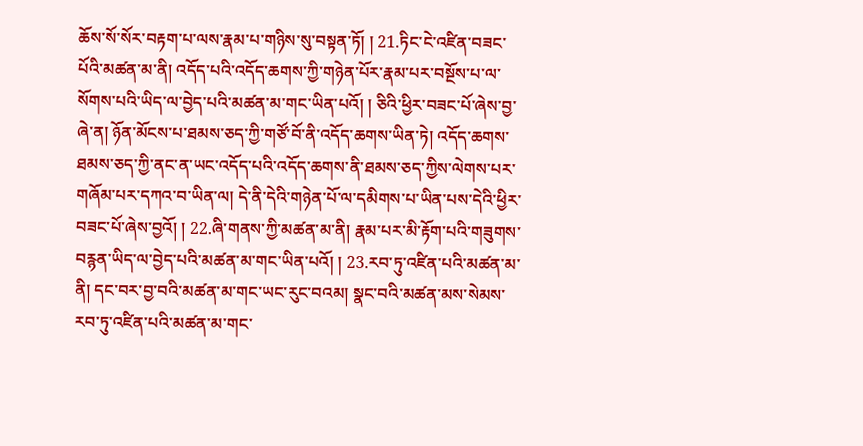ཆོས་སོ་སོར་བརྟག་པ་ལས་རྣམ་པ་གཉིས་སུ་བསྟན་ཏོ། ། 21.ཏིང་ངེ་འཛིན་བཟང་པོའི་མཚན་མ་ནི། འདོད་པའི་འདོད་ཆགས་ཀྱི་གཉེན་པོར་རྣམ་པར་བསྔོས་པ་ལ་སོགས་པའི་ཡིད་ལ་བྱེད་པའི་མཚན་མ་གང་ཡིན་པའོ། ། ཅིའི་ཕྱིར་བཟང་པོ་ཞེས་བྱ་ཞེ་ན། ཉོན་མོངས་པ་ཐམས་ཅད་ཀྱི་གཙོ་བོ་ནི་འདོད་ཆགས་ཡིན་ཏེ། འདོད་ཆགས་ཐམས་ཅད་ཀྱི་ནང་ན་ཡང་འདོད་པའི་འདོད་ཆགས་ནི་ཐམས་ཅད་ཀྱིས་ལེགས་པར་གཞོམ་པར་དཀའ་བ་ཡིན་ལ། དེ་ནི་དེའི་གཉེན་པོ་ལ་དམིགས་པ་ཡིན་པས་དེའི་ཕྱིར་བཟང་པོ་ཞེས་བྱའོ། ། 22.ཞི་གནས་ཀྱི་མཚན་མ་ནི། རྣམ་པར་མི་རྟོག་པའི་གཟུགས་བརྙན་ཡིད་ལ་བྱེད་པའི་མཚན་མ་གང་ཡིན་པའོ། ། 23.རབ་ཏུ་འཛིན་པའི་མཚན་མ་ནི། དང་བར་བྱ་བའི་མཚན་མ་གང་ཡང་རུང་བའམ། སྣང་བའི་མཚན་མས་སེམས་རབ་ཏུ་འཛིན་པའི་མཚན་མ་གང་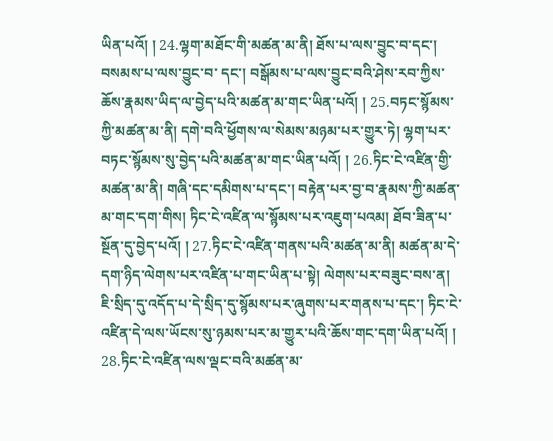ཡིན་པའོ། ། 24.ལྷག་མཐོང་གི་མཚན་མ་ནི། ཐོས་པ་ལས་བྱུང་བ་དང་། བསམས་པ་ལས་བྱུང་བ་ དང་། བསྒོམས་པ་ལས་བྱུང་བའི་ཤེས་རབ་ཀྱིས་ཆོས་རྣམས་ཡིད་ལ་བྱེད་པའི་མཚན་མ་གང་ཡིན་པའོ། ། 25.བཏང་སྙོམས་ཀྱི་མཚན་མ་ནི། དགེ་བའི་ཕྱོགས་ལ་སེམས་མཉམ་པར་གྱུར་ཏེ། ལྷག་པར་བཏང་སྙོམས་སུ་བྱེད་པའི་མཚན་མ་གང་ཡིན་པའོ། ། 26.ཏིང་ངེ་འཛིན་གྱི་མཚན་མ་ནི། གཞི་དང་དམིགས་པ་དང་། བརྟེན་པར་བྱ་བ་རྣམས་ཀྱི་མཚན་མ་གང་དག་གིས། ཏིང་ངེ་འཛིན་ལ་སྙོམས་པར་འཇུག་པའམ། ཐོབ་ཟིན་པ་སྔོན་དུ་བྱེད་པའོ། ། 27.ཏིང་ངེ་འཛིན་གནས་པའི་མཚན་མ་ནི། མཚན་མ་དེ་དག་ཉིད་ལེགས་པར་འཛིན་པ་གང་ཡིན་པ་སྟེ། ལེགས་པར་བཟུང་བས་ན། ཇི་སྲིད་དུ་འདོད་པ་དེ་སྲིད་དུ་སྙོམས་པར་ཞུགས་པར་གནས་པ་དང་། ཏིང་ངེ་འཛིན་དེ་ལས་ཡོངས་སུ་ཉམས་པར་མ་གྱུར་པའི་ཆོས་གང་དག་ཡིན་པའོ། ། 28.ཏིང་ངེ་འཛིན་ལས་ལྡང་བའི་མཚན་མ་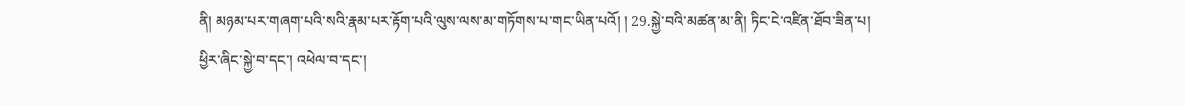ནི། མཉམ་པར་གཞག་པའི་སའི་རྣམ་པར་རྟོག་པའི་ལུས་ལས་མ་གཏོགས་པ་གང་ཡིན་པའོ། ། 29.སྐྱེ་བའི་མཚན་མ་ནི། ཏིང་ངེ་འཛིན་ཐོབ་ཟིན་པ། ཕྱིར་ཞིང་སྐྱེ་བ་དང་། འཕེལ་བ་དང་།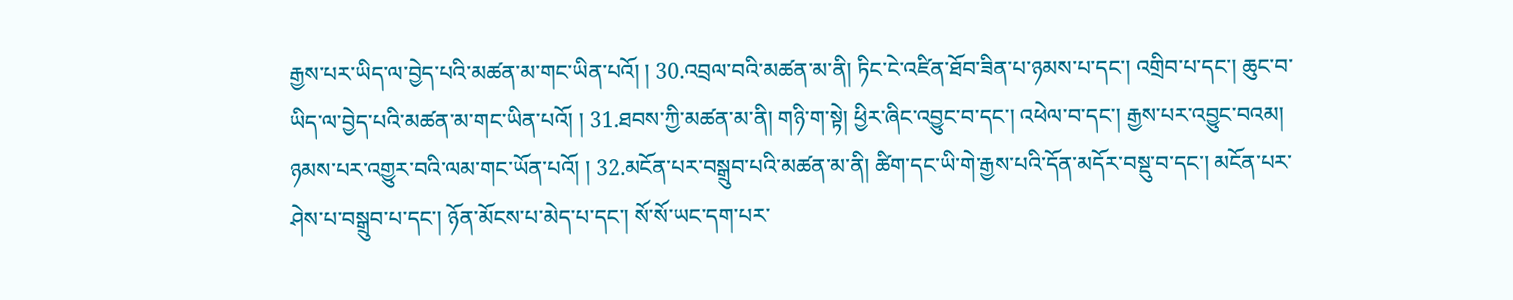རྒྱས་པར་ཡིད་ལ་བྱེད་པའི་མཚན་མ་གང་ཡིན་པའོ། ། 30.འབྲལ་བའི་མཚན་མ་ནི། ཏིང་ངེ་འཛིན་ཐོབ་ཟིན་པ་ཉམས་པ་དང་། འགྲིབ་པ་དང་། ཆུང་བ་ཡིད་ལ་བྱེད་པའི་མཚན་མ་གང་ཡིན་པའོ། ། 31.ཐབས་ཀྱི་མཚན་མ་ནི། གཉི་ག་སྟེ། ཕྱིར་ཞིང་འབྱུང་བ་དང་། འཕེལ་བ་དང་། རྒྱས་པར་འབྱུང་བའམ། ཉམས་པར་འགྱུར་བའི་ལམ་གང་ཡོན་པའོ། ། 32.མངོན་པར་བསྒྲུབ་པའི་མཚན་མ་ནི། ཚིག་དང་ཡི་གེ་རྒྱས་པའི་དོན་མདོར་བསྡུ་བ་དང་། མངོན་པར་ཤེས་པ་བསྒྲུབ་པ་དང་། ཉོན་མོངས་པ་མེད་པ་དང་། སོ་སོ་ཡང་དག་པར་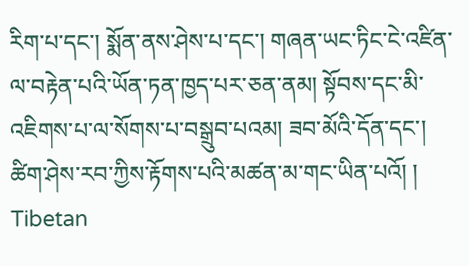རིག་པ་དང་། སྨོན་ནས་ཤེས་པ་དང་། གཞན་ཡང་ཏིང་ངེ་འཛིན་ལ་བརྟེན་པའི་ཡོན་ཏན་ཁྱད་པར་ཅན་ནམ། སྟོབས་དང་མི་འཇིགས་པ་ལ་སོགས་པ་བསྒྲུབ་པའམ། ཟབ་མོའི་དོན་དང་། ཚིག་ཤེས་རབ་ཀྱིས་རྟོགས་པའི་མཚན་མ་གང་ཡིན་པའོ། །
Tibetan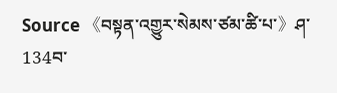Source 《བསྟན་འགྱུར་སེམས་ཙམ་ཚི་པ་》ཤ་134བ་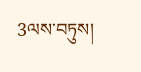3ལས་བཏུས།